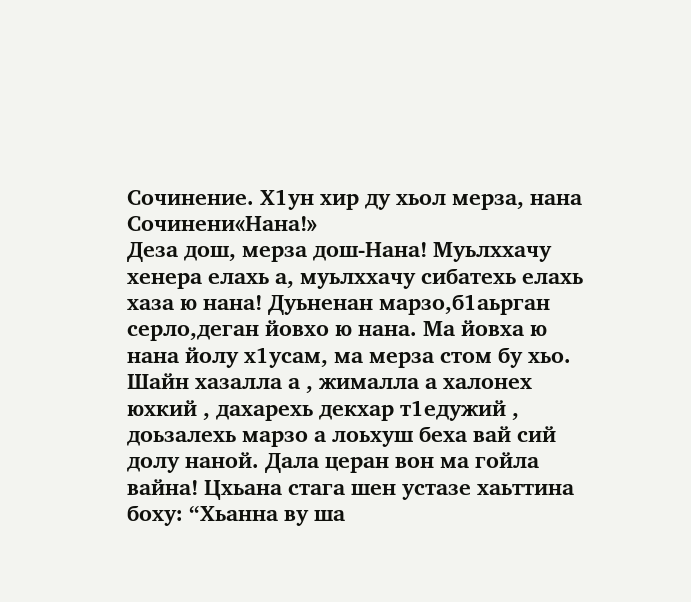Сочинение. Х1ун хир ду хьол мерза, нана
Сочинени«Нана!»
Деза дош, мерза дош-Нана! Муьлххачу хенера елахь а, муьлххачу сибатехь елахь хаза ю нана! Дуьненан марзо,б1аьрган серло,деган йовхо ю нана. Ма йовха ю нана йолу х1усам, ма мерза стом бу хьо. Шайн хазалла а , жималла а халонех юхкий , дахарехь декхар т1едужий , доьзалехь марзо а лоьхуш беха вай сий долу наной. Дала церан вон ма гойла вайна! Цхьана стага шен устазе хаьттина боху: “Хьанна ву ша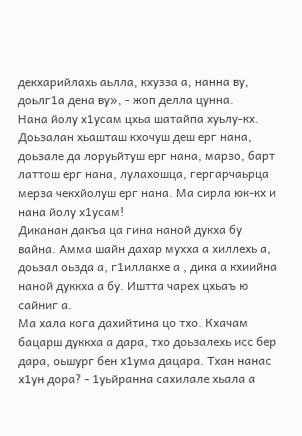декхарийлахь аьлла, кхузза а, нанна ву, доьлг1а дена ву», - жоп делла цунна.
Нана йолу х1усам цхьа шатайпа хуьлу-кх. Доьзалан хьашташ кхочуш деш ерг нана, доьзале да лоруьйтуш ерг нана, марзо, барт латтош ерг нана, лулахошца, гергарчаьрца мерза чекхйолуш ерг нана. Ма сирла юк-кх и нана йолу х1усам!
Диканан дакъа ца гина наной дукха бу вайна. Амма шайн дахар мухха а хиллехь а, доьзал оьзда а, г1иллакхе а , дика а кхиийна наной дуккха а бу. Иштта чарех цхьаъ ю сайниг а.
Ма хала кога дахийтина цо тхо. Кхачам бацарш дуккха а дара, тхо доьзалехь исс бер дара, оьшург бен х1ума дацара. Тхан нанас х1ун дора? - 1уьйранна сахилале хьала а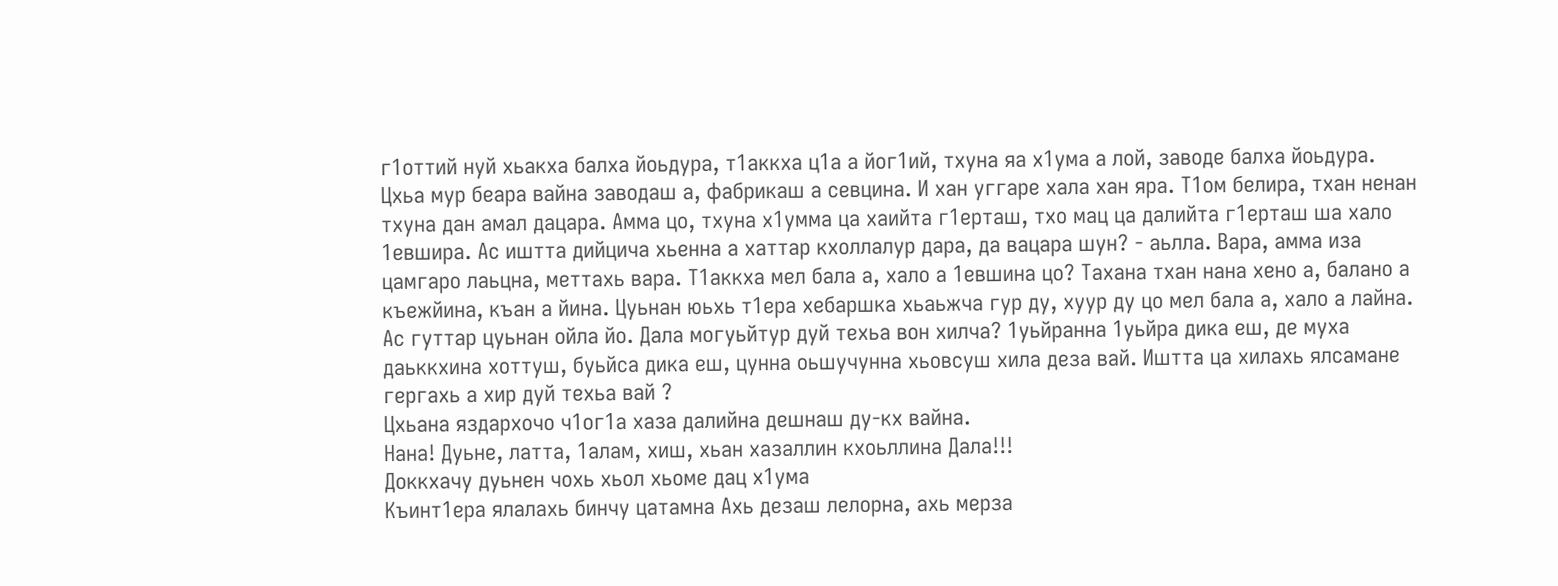г1оттий нуй хьакха балха йоьдура, т1аккха ц1а а йог1ий, тхуна яа х1ума а лой, заводе балха йоьдура. Цхьа мур беара вайна заводаш а, фабрикаш а севцина. И хан уггаре хала хан яра. Т1ом белира, тхан ненан тхуна дан амал дацара. Амма цо, тхуна х1умма ца хаийта г1ерташ, тхо мац ца далийта г1ерташ ша хало 1евшира. Ас иштта дийцича хьенна а хаттар кхоллалур дара, да вацара шун? - аьлла. Вара, амма иза цамгаро лаьцна, меттахь вара. Т1аккха мел бала а, хало а 1евшина цо? Тахана тхан нана хено а, балано а къежйина, къан а йина. Цуьнан юьхь т1ера хебаршка хьаьжча гур ду, хуур ду цо мел бала а, хало а лайна. Ас гуттар цуьнан ойла йо. Дала могуьйтур дуй техьа вон хилча? 1уьйранна 1уьйра дика еш, де муха даьккхина хоттуш, буьйса дика еш, цунна оьшучунна хьовсуш хила деза вай. Иштта ца хилахь ялсамане гергахь а хир дуй техьа вай ?
Цхьана яздархочо ч1ог1а хаза далийна дешнаш ду-кх вайна.
Нана! Дуьне, латта, 1алам, хиш, хьан хазаллин кхоьллина Дала!!!
Доккхачу дуьнен чохь хьол хьоме дац х1ума
Къинт1ера ялалахь бинчу цатамна Ахь дезаш лелорна, ахь мерза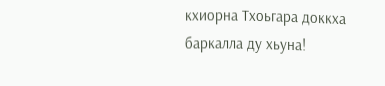кхиорна Тхоьгара доккха баркалла ду хьуна!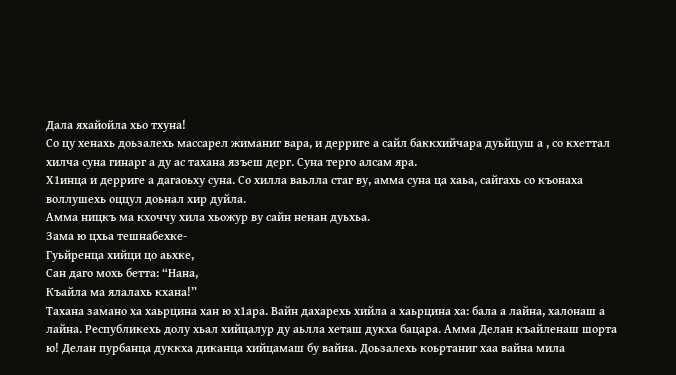Дала яхайойла хьо тхуна!
Со цу хенахь доьзалехь массарел жиманиг вара, и дерриге а сайл баккхийчара дуьйцуш а , со кхеттал хилча суна гинарг а ду ас тахана язъеш дерг. Суна терго алсам яра.
Х1инца и дерриге а дагаоьху суна. Со хилла ваьлла стаг ву, амма суна ца хаьа, сайгахь со къонаха воллушехь оццул доьнал хир дуйла.
Амма ницкъ ма кхоччу хила хьожур ву сайн ненан дуьхьа.
Зама ю цхьа тешнабехке-
Гуьйренца хийци цо аьхке,
Сан даго мохь бетта: “Нана,
Къайла ма ялалахь кхана!”
Тахана замано ха хаьрцина хан ю х1ара. Вайн дахарехь хийла а хаьрцина ха: бала а лайна, халонаш а лайна. Республикехь долу хьал хийцалур ду аьлла хеташ дукха бацара. Амма Делан къайленаш шорта ю! Делан пурбанца дуккха диканца хийцамаш бу вайна. Доьзалехь коьртаниг хаа вайна мила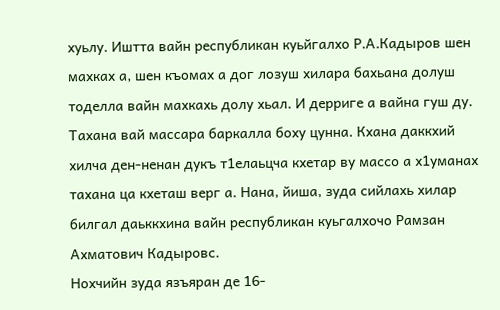хуьлу. Иштта вайн республикан куьйгалхо Р.А.Кадыров шен махках а, шен къомах а дог лозуш хилара бахьана долуш тоделла вайн махкахь долу хьал. И дерриге а вайна гуш ду. Тахана вай массара баркалла боху цунна. Кхана даккхий хилча ден-ненан дукъ т1елаьцча кхетар ву массо а х1уманах тахана ца кхеташ верг а. Нана, йиша, зуда сийлахь хилар билгал даьккхина вайн республикан куьгалхочо Рамзан Ахматович Кадыровс.
Нохчийн зуда язъяран де 16-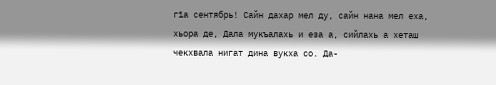г1а сентябрь! Сайн дахар мел ду, сайн нана мел еха, хьора де, Дала мукъалахь и еза а, сийлахь а хеташ чекхвала нигат дина вукха со. Да-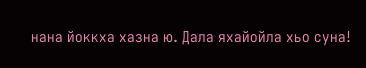нана йоккха хазна ю. Дала яхайойла хьо суна!